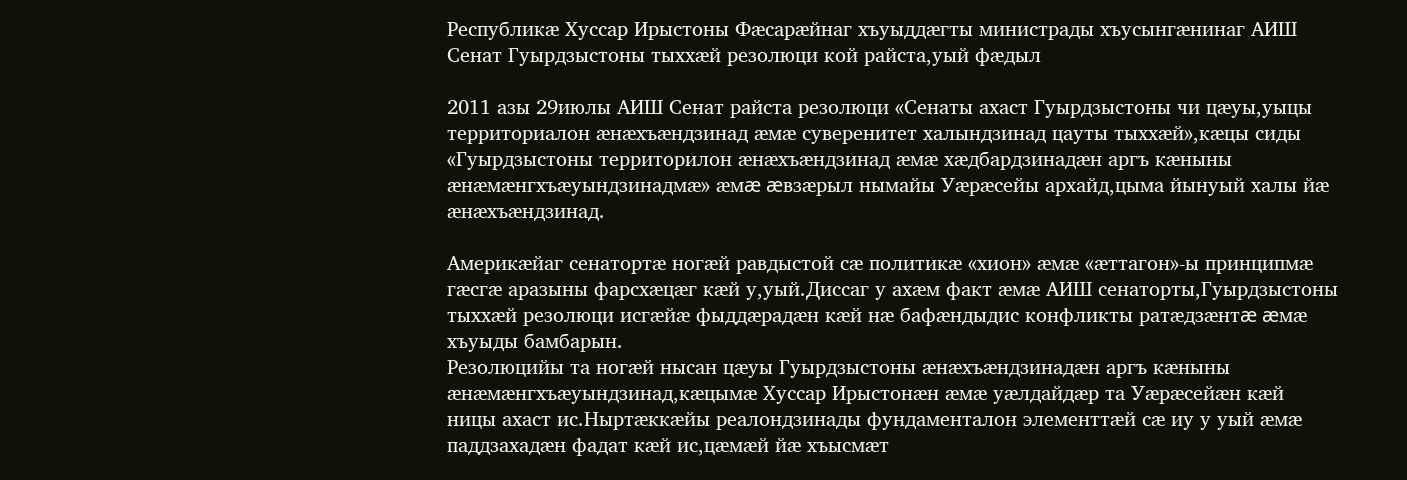Республикæ Хуссар Ирыстоны Фæсарæйнаг хъуыддæгты министрады хъусынгæнинаг АИШ Сенат Гуырдзыстоны тыххæй резолюци кой райста,уый фæдыл

2011 азы 29июлы АИШ Сенат райста резолюци «Сенаты ахаст Гуырдзыстоны чи цæуы,уыцы территориалон æнæхъæндзинад æмæ суверенитет халындзинад цауты тыххæй»,кæцы сиды «Гуырдзыстоны территорилон æнæхъæндзинад æмæ хæдбардзинадæн аргъ кæныны æнæмæнгхъæуындзинадмæ» æмæ æвзæрыл нымайы Уæрæсейы архайд,цыма йынуый халы йæ æнæхъæндзинад.

Америкæйаг сенатортæ ногæй равдыстой сæ политикæ «хион» æмæ «æттагон»-ы принципмæ гæсгæ аразыны фарсхæцæг кæй у,уый.Диссаг у ахæм факт æмæ АИШ сенаторты,Гуырдзыстоны тыххæй резолюци исгæйæ фыддæрадæн кæй нæ бафæндыдис конфликты ратæдзæнтæ æмæ хъуыды бамбарын.
Резолюцийы та ногæй нысан цæуы Гуырдзыстоны æнæхъæндзинадæн аргъ кæныны æнæмæнгхъæуындзинад,кæцымæ Хуссар Ирыстонæн æмæ уæлдайдæр та Уæрæсейæн кæй ницы ахаст ис.Ныртæккæйы реалондзинады фундаменталон элементтæй сæ иу у уый æмæ паддзахадæн фадат кæй ис,цæмæй йæ хъысмæт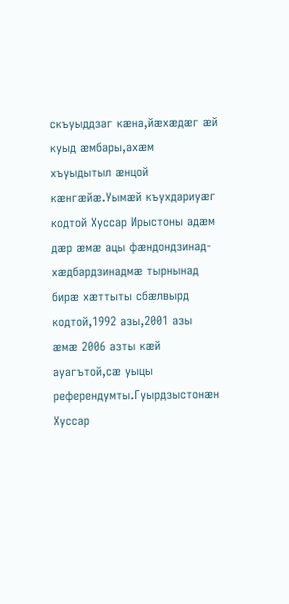скъуыддзаг кæна,йæхæдæг æй куыд æмбары,ахæм хъуыдытыл æнцой кæнгæйæ.Уымæй къухдариуæг кодтой Хуссар Ирыстоны адæм дæр æмæ ацы фæндондзинад-хæдбардзинадмæ тырнынад бирæ хæттыты сбæлвырд кодтой,1992 азы,2001 азы æмæ 2006 азты кæй ауагътой,сæ уыцы референдумты.Гуырдзыстонæн Хуссар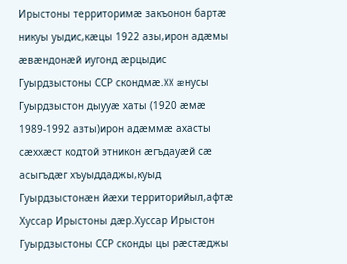Ирыстоны территоримæ закъонон бартæ никуы уыдис,кæцы 1922 азы,ирон адæмы æвæндонæй иугонд æрцыдис Гуырдзыстоны ССР скондмæ.XX æнусы Гуырдзыстон дыууæ хаты (1920 æмæ 1989-1992 азты)ирон адæммæ ахасты сæххæст кодтой этникон æгъдауæй сæ асыгъдæг хъуыддаджы,куыд Гуырдзыстонæн йæхи территорийыл,афтæ Хуссар Ирыстоны дæр.Хуссар Ирыстон Гуырдзыстоны ССР сконды цы рæстæджы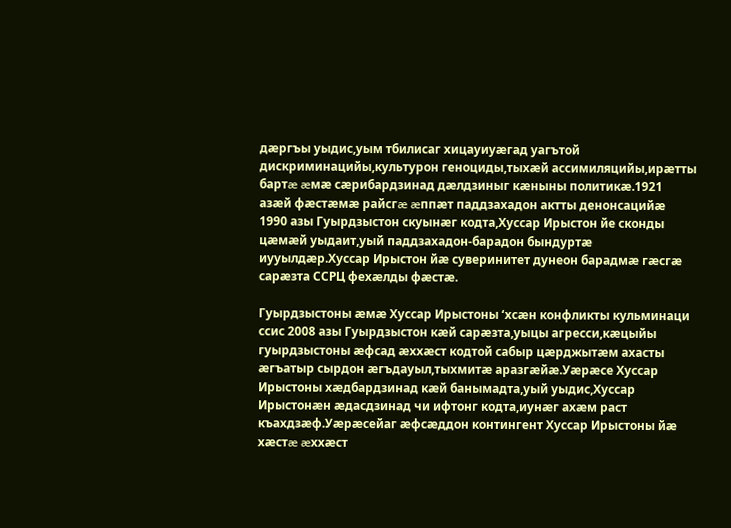дæргъы уыдис,уым тбилисаг хицауиуæгад уагътой дискриминацийы,культурон геноциды,тыхæй ассимиляцийы,ирæтты бартæ æмæ сæрибардзинад дæлдзиныг кæныны политикæ.1921 азæй фæстæмæ райсгæ æппæт паддзахадон актты денонсацийæ 1990 азы Гуырдзыстон скуынæг кодта,Хуссар Ирыстон йе сконды цæмæй уыдаит,уый паддзахадон-барадон бындуртæ иууылдæр.Хуссар Ирыстон йæ суверинитет дунеон барадмæ гæсгæ сарæзта ССРЦ фехæлды фæстæ.

Гуырдзыстоны æмæ Хуссар Ирыстоны ‘хсæн конфликты кульминаци ссис 2008 азы Гуырдзыстон кæй сарæзта,уыцы агресси,кæцыйы гуырдзыстоны æфсад æххæст кодтой сабыр цæрджытæм ахасты æгъатыр сырдон æгъдауыл,тыхмитæ аразгæйæ.Уæрæсе Хуссар Ирыстоны хæдбардзинад кæй банымадта,уый уыдис,Хуссар Ирыстонæн æдасдзинад чи ифтонг кодта,иунæг ахæм раст къахдзæф.Уæрæсейаг æфсæддон контингент Хуссар Ирыстоны йæ хæстæ æххæст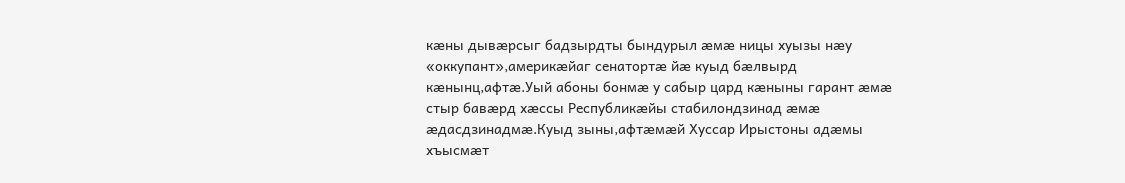кæны дывæрсыг бадзырдты бындурыл æмæ ницы хуызы нæу «оккупант»,америкæйаг сенатортæ йæ куыд бæлвырд кæнынц,афтæ.Уый абоны бонмæ у сабыр цард кæныны гарант æмæ стыр бавæрд хæссы Республикæйы стабилондзинад æмæ æдасдзинадмæ.Куыд зыны,афтæмæй Хуссар Ирыстоны адæмы хъысмæт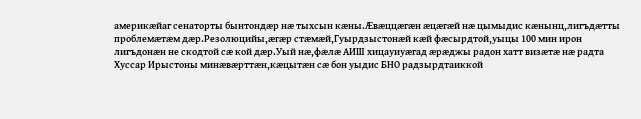америкæйаг сенаторты бынтондæр нæ тыхсын кæны.Æвæццæгæн æцæгæй нæ цымыдис кæнынц,лигъдæтты проблемæтæм дæр.Резолюцийы,æгæр стæмæй,Гуырдзыстонæй кæй фæсырдтой,уыцы 100 мин ирон лигъдонæн не скодтой сæ кой дæр.Уый нæ,фæлæ АИШ хицауиуæгад æрæджы радон хатт визæтæ нæ радта Хуссар Ирыстоны минæвæрттæн,кæцытæн сæ бон уыдис БНО радзырдтаиккой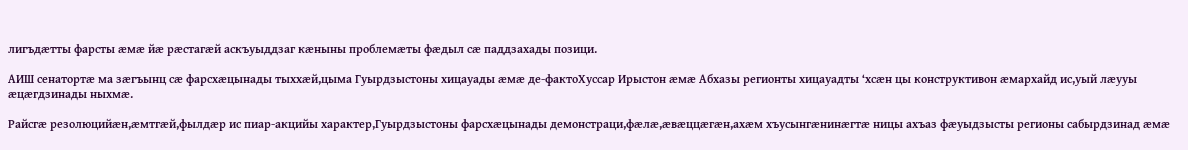лигъдæтты фарсты æмæ йæ рæстагæй аскъуыддзаг кæныны проблемæты фæдыл сæ паддзахады позици.

АИШ сенатортæ ма зæгъынц сæ фарсхæцынады тыххæй,цыма Гуырдзыстоны хицауады æмæ де-фактоХуссар Ирыстон æмæ Абхазы регионты хицауадты ‘хсæн цы конструктивон æмархайд ис,уый лæууы æцæгдзинады ныхмæ.

Райсгæ резолюцийæн,æмтгæй,фылдæр ис пиар-акцийы характер,Гуырдзыстоны фарсхæцынады демонстраци,фæлæ,æвæццæгæн,ахæм хъусынгæнинæгтæ ницы ахъаз фæуыдзысты регионы сабырдзинад æмæ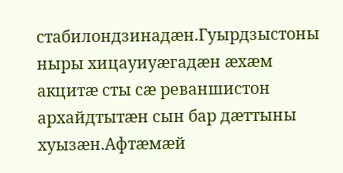стабилондзинадæн.Гуырдзыстоны ныры хицауиуæгадæн æхæм акцитæ сты сæ реваншистон архайдтытæн сын бар дæттыны хуызæн.Афтæмæй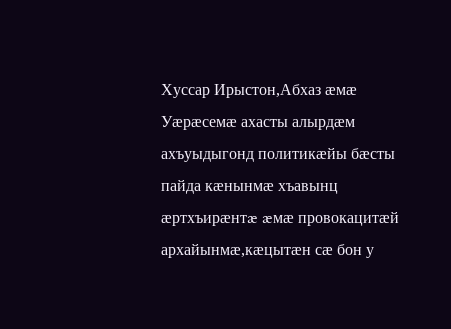Хуссар Ирыстон,Абхаз æмæ Уæрæсемæ ахасты алырдæм ахъуыдыгонд политикæйы бæсты пайда кæнынмæ хъавынц æртхъирæнтæ æмæ провокацитæй архайынмæ,кæцытæн сæ бон у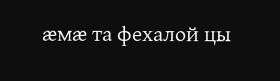æмæ та фехалой цы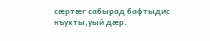сæртæг сабырад бафтыдис къухты,уый дæр.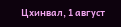Цхинвал, 1 август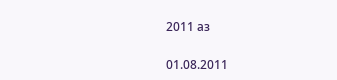2011 аз

01.08.2011